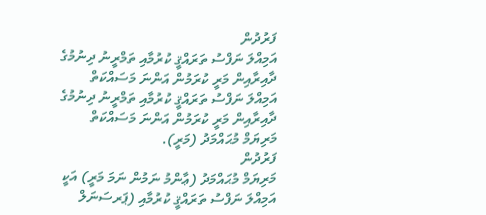ފަރުދުން
އަމިއްލަ ނަފްސު ތަރައްޤީ ކުރުމާއި ތަމްރީނު ދިނުމުގެ ދާއިރާއިން މަރީ ކުރަމުން އަންނަ މަސައްކަތް
އަމިއްލަ ނަފްސު ތަރައްޤީ ކުރުމާއި ތަމްރީނު ދިނުމުގެ ދާއިރާއިން މަރީ ކުރަމުން އަންނަ މަސައްކަތް
މަރިޔަމް މުޙައްމަދު (މަރީ).
ފަރުދުން
މަރިޔަމް މުޙައްމަދު (ޢާންމު ނަމުން ނަމަ މަރީ) އަކީ އަމިއްލަ ނަފްސު ތަރައްޤީ ކުރުމާއި (ޕަރސަނަލް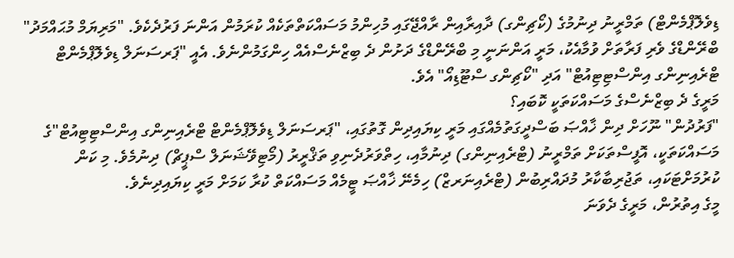ޑިވެލޮޕްމެންޓް) ތަމްރީނު ދިނުމުގެ (ކޯޗިންގ) ދާއިރާއިން ރާއްޖޭގައި މުހިންމު މަސައްކަތްތަކެއް ކުރަމުން އަންނަ ފަރުދެކެވެ. "މަރިޔަމް މުޙައްމަދު" ބްރޭންޑްގެ ވެރި ފަރާތަށް ވުމާއެކު، މަރީ އަންނަނީ މި ބްރޭންޑްގެ ދަށުން ދެ ބިޒްނެސްއެއް ހިންގަމުންނެވެ. އެއީ "ޕަރސަނަލް ޑިވެލޮޕްމެންޓް ޓްރެއިނިންގ އިންސްޓިޓިއުޓް" އަދި "ކޯޗިންގ ސްޓޫޑިއޯ" އެވެ.
މަރީގެ ދެ ބިޒްނެސްގެ މަސައްކަތަކީ ކޮބައި؟
"ފަރުދުން" ނޫހަށް ދިން ޚާއްޞަ ބަސްދީގަތުމެއްގައި މަރީ ކިޔައިދިން ގޮތުގައި، "ޕަރސަނަލް ޑިވެލޮޕްމެންޓް ޓްރެއިނިންގ އިންސްޓިޓިއުޓް"ގެ މަސައްކަތަކީ، އޮފީސްތަކަށް ތަމްރީނު (ޓްރެއިނިންގ) ދިނުމާއި، ހިތްވަރުދެނިވި ތަޤްރީރު (މޯޓިވޭޝަނަލް ސްޕީޗް) ދިނުމެވެ. މި ކަން ކުރުމަށްޓަކައި، ތަޖުރިބާކާރު މުދައްރިބުން (ޓްރެއިނަރޒް) ހިމެނޭ ޚާއްޞަ ޓީމެއް މަސައްކަތް ކުރާ ކަމަށް މަރީ ކިޔައިދިނެވެ.
މީގެ އިތުރުން، މަރީގެ ދެވަނަ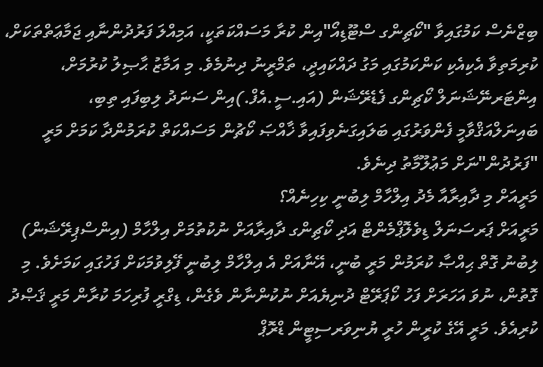ބިޒްނެސް ކަމުގައިވާ "ކޯޗިންގ ސްޓޫޑިއޯ"އިން ކުރާ މަސައްކަތަކީ، އަމިއްލަ ފަރުދުންނާއި ޖަމާޢަތްތަކަށް، ކުރިމަތިވާ އެކިއެކި ކަންކަމުގައި މަގު ދައްކައިދީ، ތަމްރީނު ދިނުމެވެ. މި އަމާޒު ޙާޞިލު ކުރުމަށް، އިންޓަރނޭޝަނަލް ކޯޗިންގ ފެޑެރޭޝަން (އައި.ސީ.އެފް.)އިން ސަނަދު ލިބިފައި ތިބި، ބައިނަލްއަޤްވާމީ ފެންވަރުގައި ބަލައިގަނެވިފައިވާ ޚާއްޞަ ކޯޗުން މަސައްކަތް ކުރަމުންދާ ކަމަށް މަރީ "ފަރުދުން"ނަށް މަޢުލޫމާތު ދިނެވެ.
މަރީއަށް މި ދާއިރާއާ މެދު އިލްހާމް ލިބުނީ ކިހިނެއް؟
މަރީއަށް ޕަރސަނަލް ޑިވެލޮޕްމެންޓް އަދި ކޯޗިންގ ދާއިރާއަށް ނުކުތުމަށް އިލްހާމް (އިންސްޕިރޭޝަން) ލިބުނު ގޮތް ޙިއްޞާ ކުރަމުން މަރީ ބުނީ، އޭނާއަށް އެ އިލްހާމް ލިބުނީ ފޭލިވުމަކަށް ފަހުގައި ކަމަށެވެ. މި ގޮތުން، ނުވަ އަހަރަށް ފަހު ކޯޕަރޭޓް ދުނިޔެއަށް ނުކުންނާން ވެގެން، ޑިގްރީ ފުރިހަމަ ކުރާން މަރީ ޤަޞްދު ކުރިއެވެ. މަރީ އޭގެ ކުރީން ހުރީ ޔުނިވަރސިޓީން ޑްރޮޕް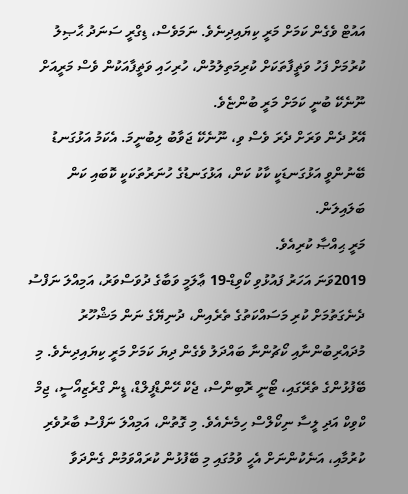އައުޓް ވެގެން ކަމަށް މަރީ ކިޔައިދިނެވެ. ނަމަވެސް، ޑިގްރީ ސަނަދު ޙާޞިލު ކުރުމަށް ފަހު ވަޡީފާތަކަށް ކުރިމަތިލުމުން، ހުރިހައި ވަޡީފާއަކުން ވެސް މަރީއަށް ނޫނެކޭ ބުނީ ކަމަށް މަރީ ބުންޏެވެ.
އޭރު ދެން ވަރަށް ދެރަ ވެސް ވި، ނޫނެކޭ ޖަވާބު ލިބުނީމަ. އެކަމު އަޅުގަނޑު ބޭނުންވީ އަޅުގަނޑަކީ ކާކު ކަން، އަޅުގަނޑުގެ ހުނަރުތަކަކީ ކޮބައި ކަން ބަލައިލަން.
މަރީ ޙިއްޞާ ކުރިއެވެ.
2019ވަނަ އަހަރު ފައުޅުވި ކޯވިޑް-19 ޢާލަމީ ވަބާގެ ދުވަސްވަރު، އަމިއްލަ ނަފްސު ދެނެގަތުމަށް ކުރި މަސައްކަތުގެ ތެރެއިން، ދުނިޔޭގެ ނަން މަޝްހޫރު މުދައްރިބުންނާއި ކޯޗުންނާ ބައްދަލު ވެގެން ދިޔަ ކަމަށް މަރީ ކިޔައިދިނެވެ. މި ބޭފުޅުންގެ ތެރޭގައި، ޓޯނީ ރޮބިންސް، ޖެކް ހޭންޑްފީލްޑް، ޑީން ގްރެޒިއޯސީ، ޖިމް ކްވިކް އަދި ލީސާ ނިކޯލްސް ހިމެނެއެވެ. މި ގޮތުން، އަމިއްލަ ނަފްސު ބާރުވެރި ކުރުމާއި، އަނެކުންނަށް އެހީ ވުމުގައި މި ބޭފުޅުން ކުރައްވަމުން ގެންދަވާ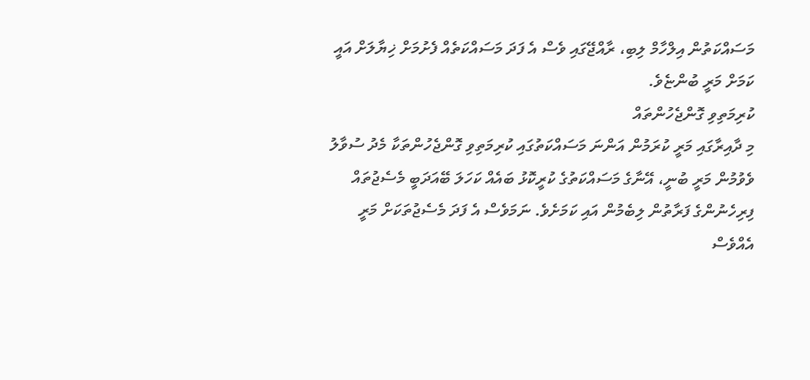މަސައްކަތުން އިލްހާމް ލިބި، ރާއްޖޭގައި ވެސް އެ ފަދަ މަސައްކަތެއް ފެށުމަށް ޚިޔާލަށް އައީ ކަމަށް މަރީ ބުންޏެވެ.
ކުރިމަތިވި ގޮންޖެހުންތައް
މި ދާއިރާގައި މަރީ ކުރަމުން އަންނަ މަސައްކަތުގައި ކުރިމަތިވި ގޮންޖެހުންތަކާ މެދު ސުވާލު ވެވުމުން މަރީ ބުނީ، އޭނާގެ މަސައްކަތުގެ ކުރީކޮޅު ބައެއް ކަހަލަ ބޭއަދަބީ މެސެޖުތައް ފިރިހެނުންގެ ފަރާތުން ލިބެމުން އައި ކަމަށެވެ. ނަމަވެސް އެ ފަދަ މެސެޖުތަކަށް މަރީ އެއްވެސް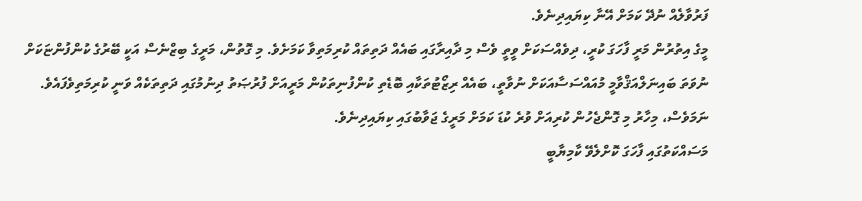ފަރުވާލެއް ނުދޭ ކަމަށް އޭނާ ކިޔައިދިނެވެ.
މީގެ އިތުރުން މަރީ ފާހަގަ ކުރީ، ދިވެއްސަކަށް ވީތީ ވެސް މި ދާއިރާގައި ބައެއް ދަތިތައް ކުރިމަތިވާ ކަމަށެވެ. މި ގޮތުން، މަރީގެ ބިޒްނެސް އަކީ ބޭރުގެ ކުންފުންޏަކަށް ނުވަތަ ބައިނަލްއަޤްވާމީ މުއައްސަސާއަކަށް ނުވާތީ، ބައެއް ރިޒޯޓުތަކާއި ބޮޑެތި ކުންފުނިތަކުން މަރީއަށް ފުރުޞަތު ދިނުމުގައި ދަތިތަކެއް ވަނީ ކުރިމަތިވެފައެވެ. ނަމަވެސް، މިހާރު މި ގޮންޖެހުން ކުރިއަށް ވުރެ ކުޑަ ކަމަށް މަރީގެ ޖަވާބުގައި ކިޔައިދިނެވެ.
މަސައްކަތުގައި ފާހަގަ ކޮށްލެވޭ ކާމިޔާބީ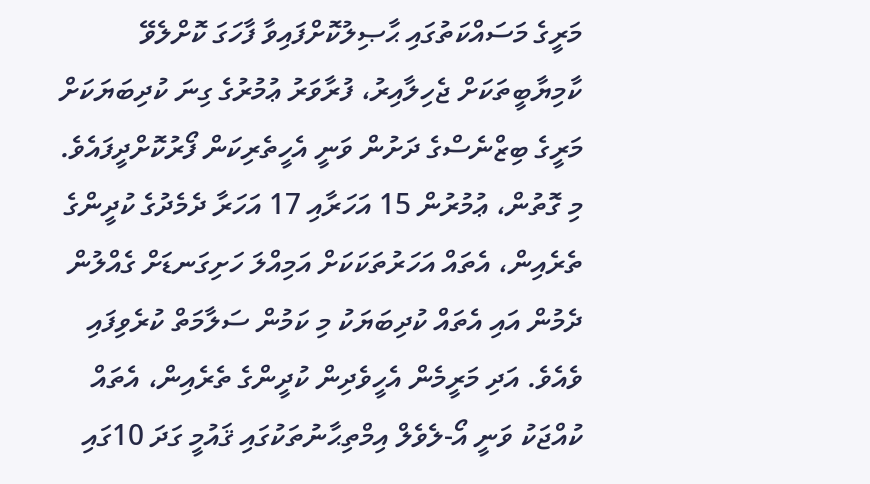މަރީގެ މަސައްކަތުގައި ޙާޞިލުކޮށްފައިވާ ފާހަގަ ކޮށްލެވޭ ކާމިޔާބީތަކަށް ޖެހިލާއިރު، ފުރާވަރު ޢުމުރުގެ ގިނަ ކުދިބަޔަކަށް މަރީގެ ބިޒްނެސްގެ ދަށުން ވަނީ އެހީތެރިކަން ފޯރުކޮށްދީފައެވެ. މި ގޮތުން، ޢުމުރުން 15 އަހަރާއި 17 އަހަރާ ދެމެދުގެ ކުދީންގެ ތެރެއިން، އެތައް އަހަރުތަކަކަށް އަމިއްލަ ހަށިގަނޑަށް ގެއްލުން ދެމުން އައި އެތައް ކުދިބަޔަކު މި ކަމުން ސަލާމަތް ކުރެވިފައި ވެއެވެ. އަދި މަރީމެން އެހީވެދިން ކުދީންގެ ތެރެއިން، އެތައް ކުއްޖަކު ވަނީ އޯ-ލެވެލް އިމްތިޙާނުތަކުގައި ޤައުމީ ގަދަ 10ގައި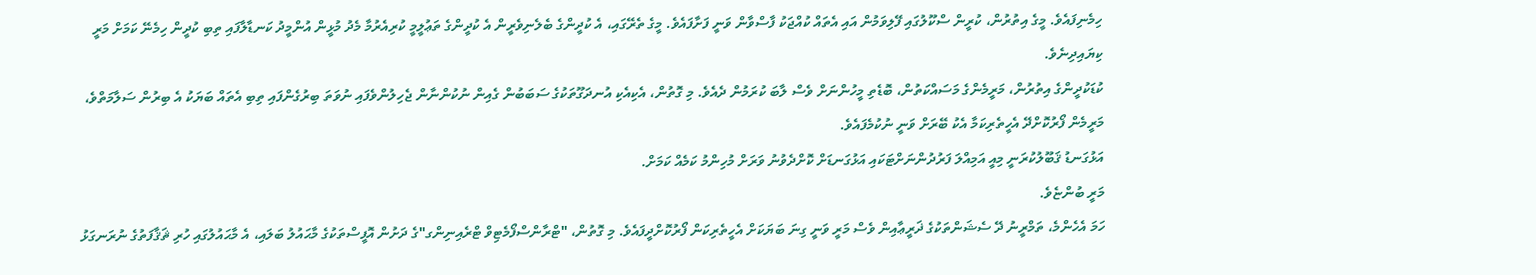ހިމެނިފައެވެ. މީގެ އިތުރުން، ކުރީން ސްކޫލުގައި ފޭލިވަމުން އައި އެތައް ކުއްޖަކު ފާސްވާން ވަނީ ފަށާފައެވެ. މީގެ ތެރޭގައި، އެ ކުދީންގެ ބެލެނިވެރީން އެ ކުދީންގެ ތަޢުލީމީ ކުރިއެރުމާ މެދު މުޅީން އުންމީދު ކަނޑާލާފައި ތިބި ކުދީން ހިމެނޭ ކަމަށް މަރީ ކިޔައިދިނެވެ.
ކުޑަކުދީންގެ އިތުރުން، މަރީމެންގެ މަސައްކަތުން، ބޮޑެތި މީހުންނަށް ވެސް ލާބަ ކުރަމުން ދެއެވެ. މި ގޮތުން، އެކިއެކި އުނދަގޫތަކުގެ ސަބަބުން ގެއިން ނުކުންނާން ޖެހިލުންވެފައި ނުވަތަ ބިރުގެންފައި ތިބި އެތައް ބަޔަކު އެ ބިރުން ސަލާމަތްވެ، މަރީމެން ފޯރުކޮށްދޭ އެހީތެރިކަމާ އެކު ބޭރަށް ވަނީ ނުކުމެފައެވެ.
އަޅުގަނޑު ޤަބޫލުކުރަނީ މިއީ އަމިއްލަ ފަރުދުންނަށްޓަކައި އަޅުގަނޑަށް ކޮށްދެވުނު ވަރަށް މުހިންމު ކަމެއް ކަމަށް.
މަރީ ބުންޏެވެ.
ހަމަ އެހެންމެ، ތަމްރީނު ދޭ ސެޝަންތަކުގެ ޛަރީޢާއިން ވެސް މަރީ ވަނީ ގިނަ ބަޔަކަށް އެހީތެރިކަން ފޯރުކޮށްދީފައެވެ. މި ގޮތުން، "ޓްރާންސްފޯމެޓިވް ޓްރެއިނިންގ"ގެ ދަށުން އޮފީސްތަކުގެ މާޙައުލު ބަލައި، އެ މާޙައުލުގައި ހުރި ޘަޤާފަތުގެ ނުރަނގަޅު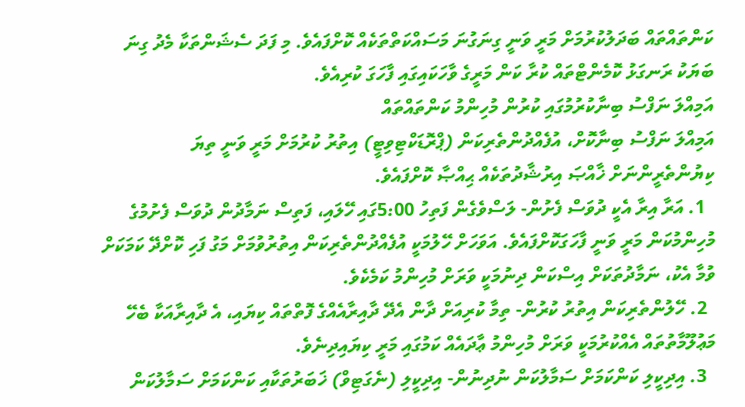ކަންތައްތައް ބަދަލުކުރުމަށް މަރީ ވަނީ ގިނަގުނަ މަސައްކަތްތަކެއް ކޮށްފައެވެ. މި ފަދަ ސެޝަންތަކާ މެދު ގިނަ ބަޔަކު ރަނގަޅު ކޮމެންޓްތައް ކުރާ ކަން މަރީގެ ވާހަކައިގައި ފާހަގަ ކުރިއެވެ.
އަމިއްލަ ނަފްސު ބިނާކުރުމުގައި ކުރުން މުހިންމު ކަންތައްތައް
އަމިއްލަ ނަފްސު ބިނާކޮށް، އުފެއްދުންތެރިކަން (ޕްރޮޑަކްޓިވިޓީ) އިތުރު ކުރުމަށް މަރީ ވަނީ ތިޔަ ކިޔުންތެރީންނަށް ޚާއްޞަ އިރުޝާދުތަކެއް ޙިއްޞާ ކޮށްފައެވެ.
  1. އަރާ އިރާ އެކީ ދުވަސް ފެށުން- ލަސްވެގެން ފަތިހު 5:00ގައި ހޭލައި، ފަތިސް ނަމާދުން ދުވަސް ފެށުމުގެ މުހިންމުކަން މަރީ ވަނީ ފާހަގަކޮށްފައެވެ. އަވަހަށް ހޭލުމަކީ އުފެއްދުންތެރިކަން އިތުރުވުމަށް މަގު ފަހި ކޮށްދޭ ކަމަކަށް ވުމާ އެކު، ނަމާދުތަކަށް އިސްކަން ދިނުމަކީ ވަރަށް މުހިންމު ކަމެކެވެ.
  2. ހޭލުންތެރިކަން އިތުރު ކުރުން- ތިމާ ކުރިއަށް ދާން އެދޭ ދާއިރާއެއްގެ ފޮތްތައް ކިޔައި، އެ ދާއިރާއަކާ ބެހޭ މަޢުލޫމާތުތައް އެއްކުރުމަކީ ވަރަށް މުހިންމު ޢާދައެއް ކަމުގައި މަރީ ކިޔައިދިނެވެ.
  3. އިދިކީލި ކަންކަމަށް ސަމާލުކަން ނުދިނުން- އިދިކީލި (ނެގަޓިވް) ޚަބަރުތަކާއި ކަންކަމަށް ސަމާލުކަން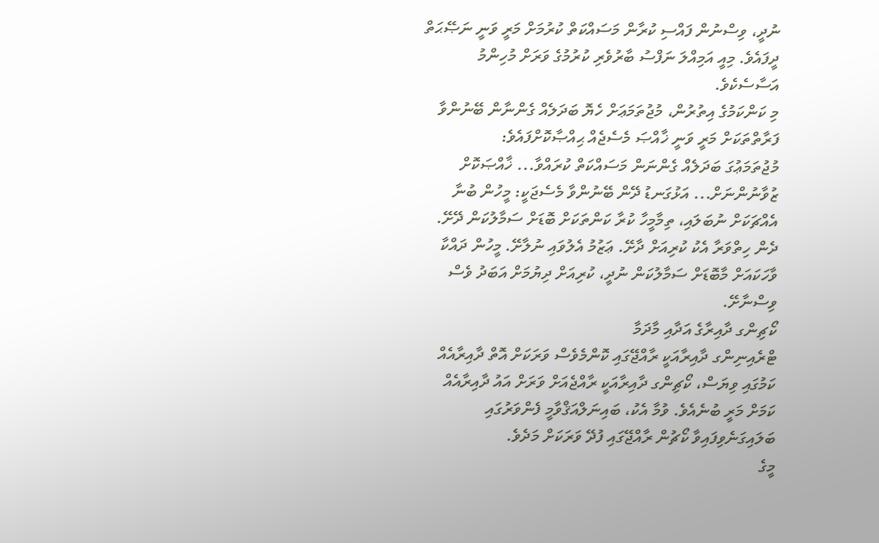ނުދީ، ވިސްނުން ފައްސި ކުރާން މަސައްކަތް ކުރުމަށް މަރީ ވަނީ ނަޞޭޙަތް ދީފައެވެ. މިއީ އަމިއްލަ ނަފްސު ބާރުވެރި ކުރުމުގެ ވަރަށް މުހިންމު އަސާސެކެވެ.
މި ކަންކަމުގެ އިތުރުން، މުޖުތަމަޢަށް ހެޔޮ ބަދަލެއް ގެންނާން ބޭނުންވާ ފަރާތްތަކަށް މަރީ ވަނީ ޚާއްޞަ މެސެޖެއް ޙިއްޞާކޮށްފައެވެ:
މުޖުތަމަޢުގަ ބަދަލެއް ގެންނަން މަސައްކަތް ކުރައްވާ... ޚާއްޞަކޮށް ޒުވާނުންނަށް... އަޅުގަނޑު ދޭން ބޭނުންވާ މެސެޖަކީ: މީހުން ބުނާ އެއްޗަކަށް ނުބަލައި، ތިމާމީހާ ކުރާ ކަންތަކަށް ބޮޑަށް ސަމާލުކަން ދޭށޭ. ދެން ހިތްވަރާ އެކު ކުރިއަށް ދާށޭ. ޢަޒުމު އެލުވައި ނުލާށޭ. މީހުން ދައްކާ ވާހަކައަށް މާބޮޑަށް ސަމާލުކަން ނުދީ، ކުރިއަށް ދިޔުމަށް އަބަދު ވެސް ވިސްނާށޭ.
ކޯޗިންގ ދާއިރާގެ އަދާއި މާދަމާ
ޓްރެއިނިންގ ދާއިރާއަކީ ރާއްޖޭގައި ކޮންމެވެސް ވަރަކަށް އޮތް ދާއިރާއެއް ކަމުގައި ވިޔަސް، ކޯޗިންގ ދާއިރާއަކީ ރާއްޖެއަށް ވަރަށް އައު ދާއިރާއެއް ކަމަށް މަރީ ބުނެއެވެ. ވުމާ އެކު، ބައިނަލްއަޤްވާމީ ފެންވަރުގައި ބަލައިގަނެވިފައިވާ ކޯޗުން ރާއްޖޭގައި ފުދޭ ވަރަކަށް މަދެވެ.
މީގެ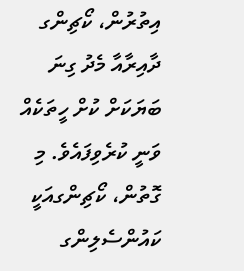އިތުރުން، ކޯޗިންގ ދާއިރާއާ މެދު ގިނަ ބަޔަކަށް ކުށް ހީތަކެއް ވަނީ ކުރެވިފައެވެ. މި ގޮތުން، ކޯޗިންގއަކީ ކައުންސެލިންގ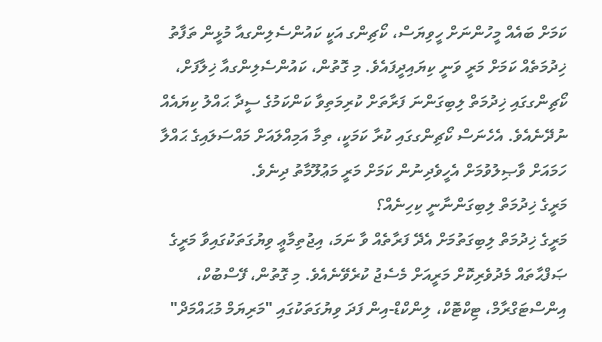ކަމަށް ބައެއް މީހުންނަށް ހީވިޔަސް، ކޯޗިންގ އަކީ ކައުންސެލިންގއާ މުޅީން ތަފާތު ޚިދުމަތެއް ކަމަށް މަރީ ވަނީ ކިޔައިދީފައެވެ. މި ގޮތުން، ކައުންސެލިންގއާ ޚިލާފަށް، ކޯޗިންގގައި ޚިދުމަތް ލިބިގަންނަ ފަރާތަށް ކުރިމަތިވާ ކަންކަމުގެ ސީދާ ޙައްލު ކިޔައެއް ނުދޭނެއެވެ. އެހެނަސް ކޯޗިންގގައި ކުރާ ކަމަކީ، ތިމާ އަމިއްލައަށް މައްސަލައިގެ ޙައްލާ ހަމައަށް ވާޞިލުވުމަށް އެހީވެދިނުން ކަމަށް މަރީ މަޢުލޫމާތު ދިނެވެ.
މަރީގެ ޚިދުމަތް ލިބިގަންނާނީ ކިހިނެއް؟
މަރީގެ ޚިދުމަތް ލިބިގަތުމަށް އެދޭ ފަރާތެއް ވާ ނަމަ، އިޖުތިމާޢީ ވިޔުގަތަކުގައިވާ މަރީގެ ޞަފްޙާތައް މެދުވެރިކޮށް މަރީއަށް މެސެޖު ކުރެވޭނެއެވެ. މި ގޮތުން، ފޭސްބުކް، އިންސްޓަގްރާމް، ޓިކްޓޮކް، ލިންކްޑް-އިން ފަދަ ވިޔުގަތަކުގައި "މަރިޔަމް މުޙައްމަދް"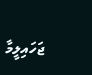ޖަހައިލީމާ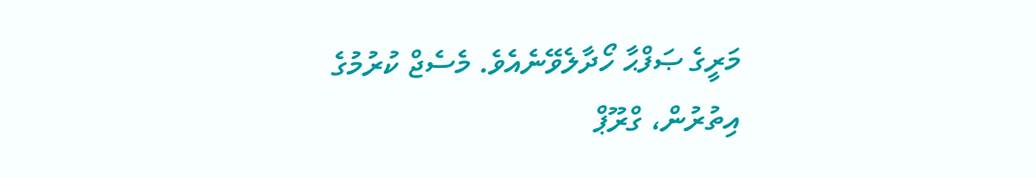މަރީގެ ޞަފްޙާ ހޯދާލެވޭނެއެވެ. މެސެޖް ކުރުމުގެ އިތުރުން، ގްރޫޕް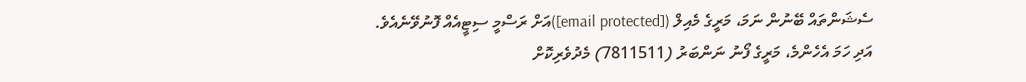ސެޝަންތައް ބޭނުން ނަމަ، މަރީގެ މެއިލް ([email protected])އަށް ރަސްމީ ސިޓީއެއް ފޮނުވޭނެއެވެ.
އަދި ހަމަ އެހެންމެ، މަރީގެ ފޯނު ނަންބަރު (7811511) މެދުވެރިކޮށް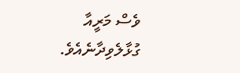ވެސް މަރީއާ ގުޅާލެވިދާނެއެވެ.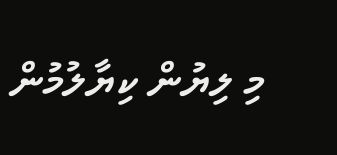މި ލިޔުން ކިޔާލުމުން